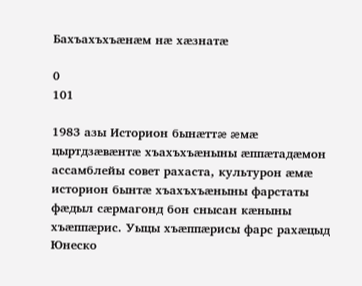Бахъахъхъæнæм нæ хæзнатæ

0
101

1983 азы Историон бынæттæ æмæ цыртдзæвæнтæ хъахъхъæныны æппæтадæмон ассамблейы совет рахаста, культурон æмæ историон бынтæ хъахъхъæныны фарстаты фæдыл сæрмагонд бон снысан кæныны хъæппæрис. Уыцы хъæппæрисы фарс рахæцыд Юнеско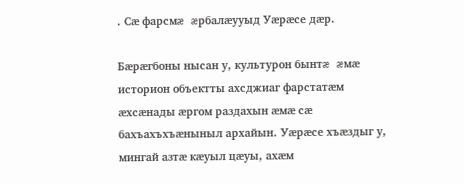. Сæ фарсмæ æрбалæууыд Уæрæсе дæр.

Бæрæгбоны нысан у, культурон бынтæ æмæ историон объектты ахсджиаг фарстатæм æхсæнады æргом раздахын æмæ сæ бахъахъхъæныныл архайын. Уæрæсе хъæздыг у, мингай азтæ кæуыл цæуы, ахæм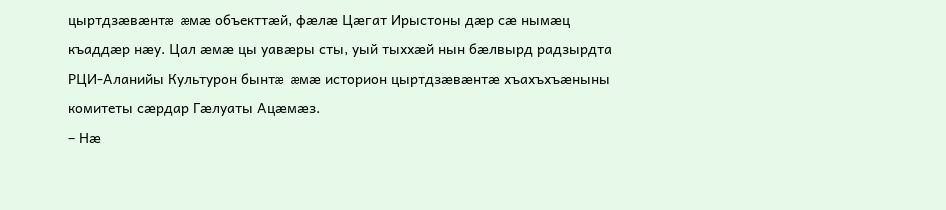цыртдзæвæнтæ æмæ объекттæй, фæлæ Цæгат Ирыстоны дæр сæ нымæц къаддæр нæу. Цал æмæ цы уавæры сты, уый тыххæй нын бæлвырд радзырдта РЦИ-Аланийы Культурон бынтæ æмæ историон цыртдзæвæнтæ хъахъхъæныны комитеты сæрдар Гæлуаты Ацæмæз.
– Нæ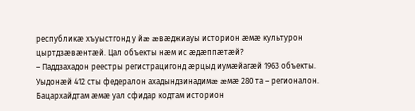республикæ хъуыстгонд у йæ æвæджиауы историон æмæ культурон цыртдзæвæнтæй. Цал объекты нæм ис æдæппæтæй?
– Паддзахадон реестры регистрацигонд æрцыд иумæйагæй 1963 объекты. Уыдонæй 412 сты федералон ахадындзинадимæ æмæ 280 та – регионалон. Бацархайдтам æмæ уал сфидар кодтам историон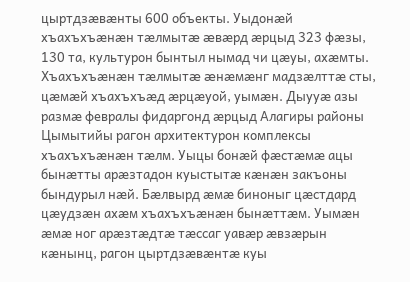цыртдзæвæнты 600 объекты. Уыдонæй хъахъхъæнæн тæлмытæ æвæрд æрцыд 323 фæзы, 130 та, культурон бынтыл нымад чи цæуы, ахæмты. Хъахъхъæнæн тæлмытæ æнæмæнг мадзæлттæ сты, цæмæй хъахъхъæд æрцæуой, уымæн. Дыууæ азы размæ февралы фидаргонд æрцыд Алагиры районы Цымытийы рагон архитектурон комплексы хъахъхъæнæн тæлм. Уыцы бонæй фæстæмæ ацы бынæтты арæзтадон куыстытæ кæнæн закъоны бындурыл нæй. Бæлвырд æмæ биноныг цæстдард цæудзæн ахæм хъахъхъæнæн бынæттæм. Уымæн æмæ ног арæзтæдтæ тæссаг уавæр æвзæрын кæнынц, рагон цыртдзæвæнтæ куы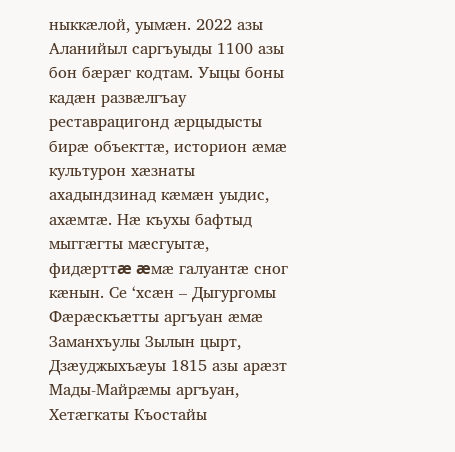ныккæлой, уымæн. 2022 азы Аланийыл саргъуыды 1100 азы бон бæрæг кодтам. Уыцы боны кадæн развæлгъау реставрацигонд æрцыдысты бирæ объекттæ, историон æмæ культурон хæзнаты ахадындзинад кæмæн уыдис, ахæмтæ. Нæ къухы бафтыд мыггæгты мæсгуытæ, фидæрттæ æмæ галуантæ сног кæнын. Се ‘хсæн – Дыгургомы Фæрæскъæтты аргъуан æмæ Заманхъулы Зылын цырт, Дзæуджыхъæуы 1815 азы арæзт Мады-Майрæмы аргъуан, Хетæгкаты Къостайы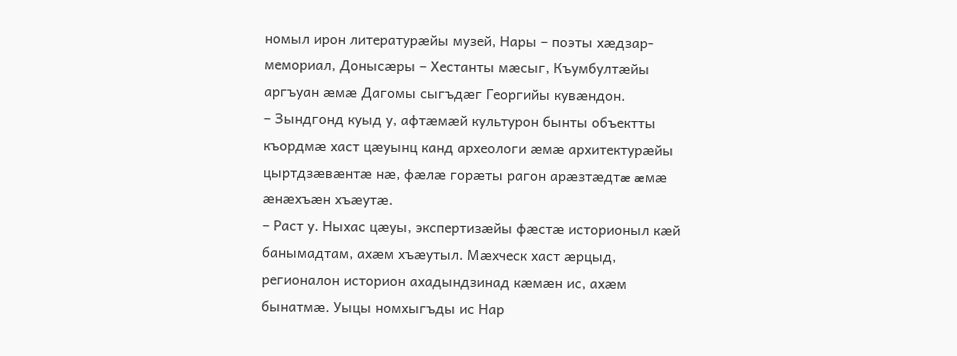номыл ирон литературæйы музей, Нары – поэты хæдзар-мемориал, Донысæры – Хестанты мæсыг, Къумбултæйы аргъуан æмæ Дагомы сыгъдæг Георгийы кувæндон.
– Зындгонд куыд у, афтæмæй культурон бынты объектты къордмæ хаст цæуынц канд археологи æмæ архитектурæйы цыртдзæвæнтæ нæ, фæлæ горæты рагон арæзтæдтæ æмæ æнæхъæн хъæутæ.
– Раст у. Ныхас цæуы, экспертизæйы фæстæ историоныл кæй банымадтам, ахæм хъæутыл. Мæхческ хаст æрцыд, регионалон историон ахадындзинад кæмæн ис, ахæм бынатмæ. Уыцы номхыгъды ис Нар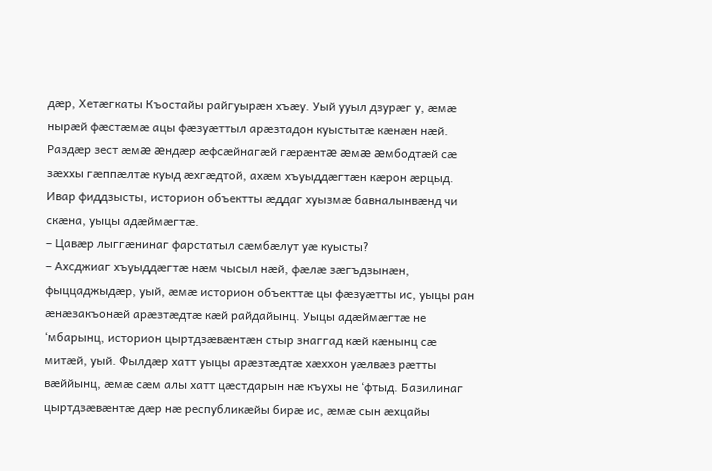дæр, Хетæгкаты Къостайы райгуырæн хъæу. Уый ууыл дзурæг у, æмæ нырæй фæстæмæ ацы фæзуæттыл арæзтадон куыстытæ кæнæн нæй. Раздæр зест æмæ æндæр æфсæйнагæй гæрæнтæ æмæ æмбодтæй сæ зæххы гæппæлтæ куыд æхгæдтой, ахæм хъуыддæгтæн кæрон æрцыд. Ивар фиддзысты, историон объектты æддаг хуызмæ бавналынвæнд чи скæна, уыцы адæймæгтæ.
– Цавæр лыггæнинаг фарстатыл сæмбæлут уæ куысты?
– Ахсджиаг хъуыддæгтæ нæм чысыл нæй, фæлæ зæгъдзынæн, фыццаджыдæр, уый, æмæ историон объекттæ цы фæзуæтты ис, уыцы ран æнæзакъонæй арæзтæдтæ кæй райдайынц. Уыцы адæймæгтæ не ‘мбарынц, историон цыртдзæвæнтæн стыр знаггад кæй кæнынц сæ митæй, уый. Фылдæр хатт уыцы арæзтæдтæ хæххон уæлвæз рæтты вæййынц, æмæ сæм алы хатт цæстдарын нæ къухы не ‘фтыд. Базилинаг цыртдзæвæнтæ дæр нæ республикæйы бирæ ис, æмæ сын æхцайы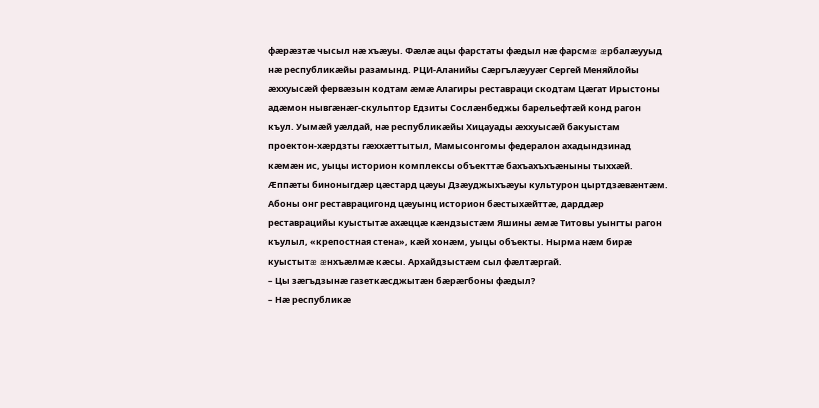фæрæзтæ чысыл нæ хъæуы. Фæлæ ацы фарстаты фæдыл нæ фарсмæ æрбалæууыд нæ республикæйы разамынд. РЦИ-Аланийы Сæргълæууæг Сергей Меняйлойы æххуысæй фервæзын кодтам æмæ Алагиры реставраци скодтам Цæгат Ирыстоны адæмон нывгæнæг-скульптор Едзиты Сослæнбеджы барельефтæй конд рагон къул. Уымæй уæлдай, нæ республикæйы Хицауады æххуысæй бакуыстам проектон-хæрдзты гæххæттытыл, Мамысонгомы федералон ахадындзинад кæмæн ис, уыцы историон комплексы объекттæ бахъахъхъæныны тыххæй. Æппæты биноныгдæр цæстард цæуы Дзæуджыхъæуы культурон цыртдзæвæнтæм. Абоны онг реставрацигонд цæуынц историон бæстыхæйттæ, дарддæр реставрацийы куыстытæ ахæццæ кæндзыстæм Яшины æмæ Титовы уынгты рагон къулыл, «крепостная стена», кæй хонæм, уыцы объекты. Нырма нæм бирæ куыстытæ æнхъæлмæ кæсы. Архайдзыстæм сыл фæлтæргай.
– Цы зæгъдзынæ газеткæсджытæн бæрæгбоны фæдыл?
– Нæ республикæ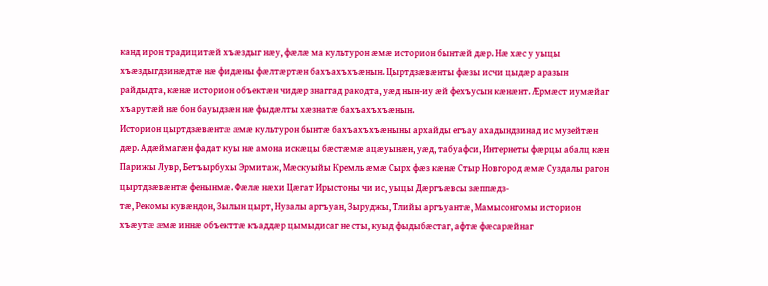канд ирон традицитæй хъæздыг нæу, фæлæ ма культурон æмæ историон бынтæй дæр. Нæ хæс у уыцы хъæздыгдзинæдтæ нæ фидæны фæлтæртæн бахъахъхъæнын. Цыртдзæвæнты фæзы исчи цыдæр аразын райдыдта, кæнæ историон объектæн чидæр знаггад ракодта, уæд нын-иу æй фехъусын кæнæнт. Æрмæст иумæйаг хъарутæй нæ бон бауыдзæн нæ фыдæлты хæзнатæ бахъахъхъæнын.
Историон цыртдзæвæнтæ æмæ культурон бынтæ бахъахъхъæныны архайды егъау ахадындзинад ис музейтæн дæр. Адæймагæн фадат куы нæ амона искæцы бæстæмæ ацæуынæн, уæд, табуафси, Интернеты фæрцы абалц кæн Парижы Лувр, Бетъырбухы Эрмитаж, Мæскуыйы Кремль æмæ Сырх фæз кæнæ Стыр Новгород æмæ Суздалы рагон цыртдзæвæнтæ фенынмæ. Фæлæ нæхи Цæгат Ирыстоны чи ис, уыцы Дæргъæвсы зæппæдз-
тæ, Рекомы кувæндон, Зылын цырт, Нузалы аргъуан, Зыруджы, Тлийы аргъуантæ, Мамысонгомы историон хъæутæ æмæ иннæ объекттæ къаддæр цымыдисаг не сты, куыд фыдыбæстаг, афтæ фæсарæйнаг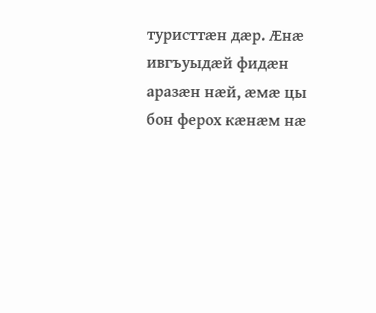туристтæн дæр. Æнæ ивгъуыдæй фидæн аразæн нæй, æмæ цы бон ферох кæнæм нæ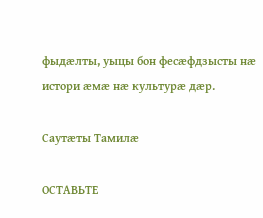фыдæлты, уыцы бон фесæфдзысты нæ истори æмæ нæ культурæ дæр.

Саутæты Тамилæ

ОСТАВЬТЕ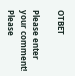ОТВЕТ

Please enter your comment!
Please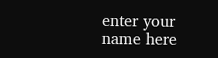enter your name here